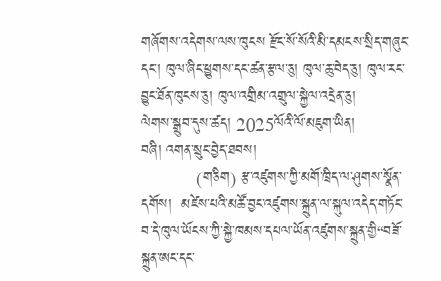གཞོགས་འདེགས་ལས་ཁུངས རྫོང་སོ་སོའི་མི་དམངས་སྲིད་གཞུང་དང་། ཁུལ་ཞིང་ཕྱུགས་དང་ཚན་རྩལ་ཅུ། ཁུལ་ཆུ་བེད་ཅུ། ཁུལ་རང་བྱུང་ཐོན་ཁུངས་ཅུ། ཁུལ་འགྲིམ་འགྲུལ་སྐྱེལ་འདྲེན་ཅུ།
ལེགས་སྒྲུབ་དུས་ཚད། 2025ལོའི་ལོ་མཇུག་ཡིན།
བཞི། འགན་སྲུང་བྱེད་ཐབས།
           (གཅིག) རྩ་འཛུགས་ཀྱི་མགོ་ཁྲིད་ལ་ཤུགས་སྣོན་དགོས།  མཛེས་པའི་མཚོ་བྱང་འཛུགས་སྐྲུན་ལ་སྐུལ་འདེད་གཏོང་བ་དེ་ཁུལ་ཡོངས་ཀྱི་སྐྱེ་ཁམས་དཔལ་ཡོན་འཛུགས་སྐྲུན་གྱི“བཟོ་སྐྲུན་ཨང་དང་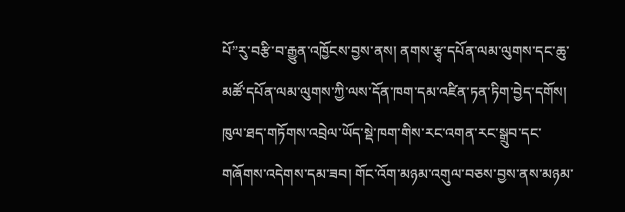པོ”རུ་བརྩི་བ་རྒྱུན་འཁྱོངས་བྱས་ནས། ནགས་རྩྭ་དཔོན་ལམ་ལུགས་དང་ཆུ་མཚོ་དཔོན་ལམ་ལུགས་ཀྱི་ལས་དོན་ཁག་དམ་འཛིན་ཏན་ཏིག་བྱེད་དགོས། ཁུལ་ཐད་གཏོགས་འབྲེལ་ཡོད་སྡེ་ཁག་གིས་རང་འགན་རང་སྒྲུབ་དང་གཞོགས་འདེགས་དམ་ཟབ། གོང་འོག་མཉམ་འགུལ་བཅས་བྱས་ནས་མཉམ་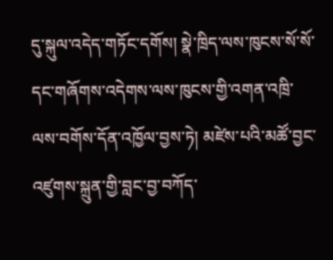དུ་སྐུལ་འདེད་གཏོང་དགོས། སྣེ་ཁྲིད་ལས་ཁུངས་སོ་སོ་དང་གཞོགས་འདེགས་ལས་ཁུངས་གྱི་འགན་འཁྲི་ལས་བགོས་དོན་འཁྱོལ་བྱས་ཏེ། མཛེས་པའི་མཚོ་བྱང་འཛུགས་སྐྲུན་གྱི་བླང་བྱ་བཀོད་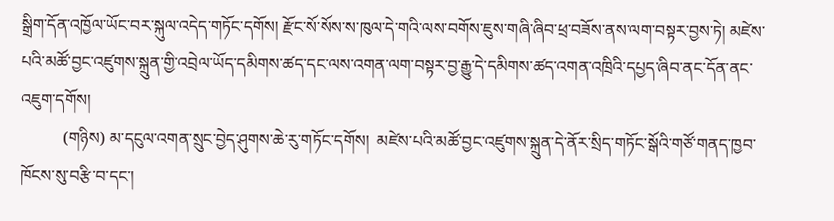སྒྲིག་དོན་འཁྱོལ་ཡོང་བར་སྐུལ་འདེད་གཏོང་དགོས། རྫོང་སོ་སོས་ས་ཁུལ་དེ་གའི་ལས་བགོས་ཇུས་གཞི་ཞིབ་ཕྲ་བཟོས་ནས་ལག་བསྟར་བྱས་ཏེ། མཛེས་པའི་མཚོ་བྱང་འཛུགས་སྐྲུན་གྱི་འབྲེལ་ཡོད་དམིགས་ཚད་དང་ལས་འགན་ལག་བསྟར་བྱ་རྒྱུ་དེ་དམིགས་ཚད་འགན་འཁྲིའི་དཔྱད་ཞིབ་ནང་དོན་ནང་འཇུག་དགོས།
          (གཉིས) མ་དངུལ་འགན་སྲུང་བྱེད་ཤུགས་ཆེ་རུ་གཏོང་དགོས།  མཛེས་པའི་མཚོ་བྱང་འཛུགས་སྐྲུན་དེ་ནོར་སྲིད་གཏོང་སྒོའི་གཙོ་གནད་ཁྱབ་ཁོངས་སུ་བརྩི་བ་དང་།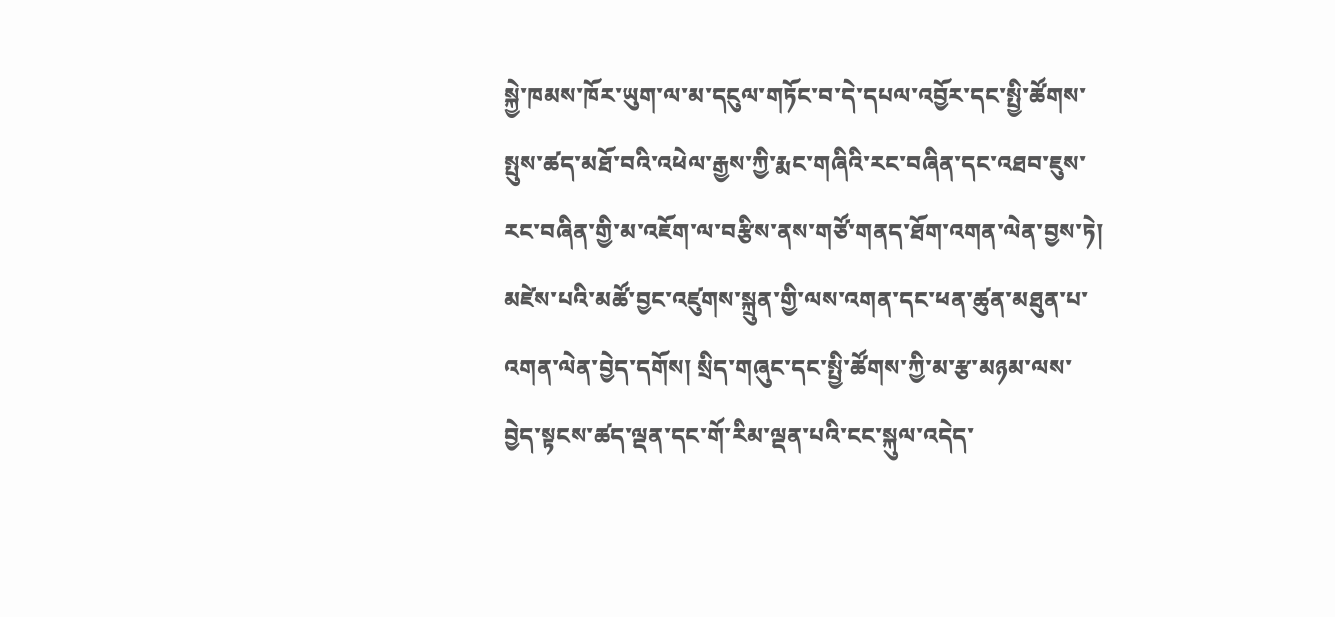སྐྱེ་ཁམས་ཁོར་ཡུག་ལ་མ་དངུལ་གཏོང་བ་དེ་དཔལ་འབྱོར་དང་སྤྱི་ཚོགས་སྤུས་ཚད་མཐོ་བའི་འཕེལ་རྒྱས་ཀྱི་རྨང་གཞིའི་རང་བཞིན་དང་འཐབ་ཇུས་རང་བཞིན་གྱི་མ་འཇོག་ལ་བརྩིས་ནས་གཙོ་གནད་ཐོག་འགན་ལེན་བྱས་ཏེ། མཛེས་པའི་མཚོ་བྱང་འཛུགས་སྐྲུན་གྱི་ལས་འགན་དང་ཕན་ཚུན་མཐུན་པ་འགན་ལེན་བྱེད་དགོས། སྲིད་གཞུང་དང་སྤྱི་ཚོགས་ཀྱི་མ་རྩ་མཉམ་ལས་བྱེད་སྟངས་ཚད་ལྡན་དང་གོ་རིམ་ལྡན་པའི་ངང་སྐུལ་འདེད་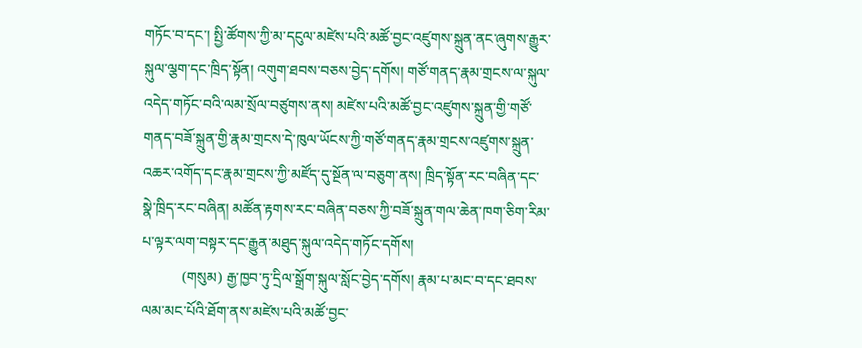གཏོང་བ་དང་། སྤྱི་ཚོགས་ཀྱི་མ་དངུལ་མཛེས་པའི་མཚོ་བྱང་འཛུགས་སྐྲུན་ནང་ཞུགས་རྒྱུར་སྐུལ་ལྕག་དང་ཁྲིད་སྟོན། འགུག་ཐབས་བཅས་བྱེད་དགོས། གཙོ་གནད་རྣམ་གྲངས་ལ་སྐུལ་འདེད་གཏོང་བའི་ལམ་སྲོལ་བཙུགས་ནས། མཛེས་པའི་མཚོ་བྱང་འཛུགས་སྐྲུན་གྱི་གཙོ་གནད་བཟོ་སྐྲུན་གྱི་རྣམ་གྲངས་དེ་ཁུལ་ཡོངས་ཀྱི་གཙོ་གནད་རྣམ་གྲངས་འཛུགས་སྐྲུན་འཆར་འགོད་དང་རྣམ་གྲངས་ཀྱི་མཛོད་དུ་སྔོན་ལ་བཅུག་ནས། ཁྲིད་སྟོན་རང་བཞིན་དང་སྣེ་ཁྲིད་རང་བཞིན། མཚོན་རྟགས་རང་བཞིན་བཅས་ཀྱི་བཟོ་སྐྲུན་གལ་ཆེན་ཁག་ཅིག་རིམ་པ་ལྟར་ལག་བསྟར་དང་རྒྱུན་མཐུད་སྐུལ་འདེད་གཏོང་དགོས།
           (གསུམ) རྒྱ་ཁྱབ་ཏུ་དྲིལ་སྒྲོག་སྐུལ་སློང་བྱེད་དགོས། རྣམ་པ་མང་བ་དང་ཐབས་ལམ་མང་པོའི་ཐོག་ནས་མཛེས་པའི་མཚོ་བྱང་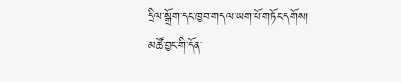དྲིལ་སྒྲོག་དང་ཁྱབ་གདལ་ཡག་པོ་གཏོང་དགོས། མཚོ་བྱང་གི་དོན་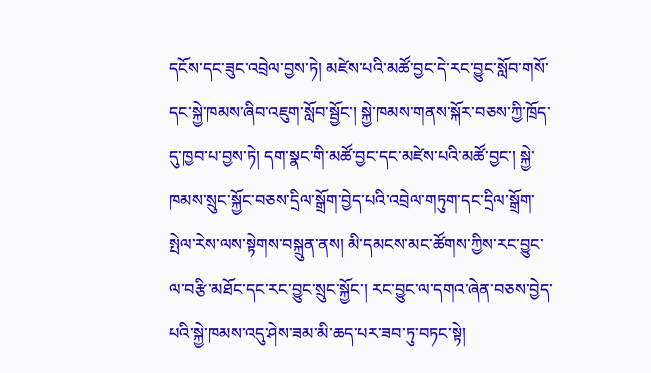དངོས་དང་ཟུང་འབྲེལ་བྱས་ཏེ། མཛེས་པའི་མཚོ་བྱང་དེ་རང་བྱུང་སློབ་གསོ་དང་སྐྱེ་ཁམས་ཞིབ་འཇུག་སློབ་སྦྱོང་། སྐྱེ་ཁམས་གནས་སྐོར་བཅས་ཀྱི་ཁྲོད་དུ་ཁྱབ་པ་བྱས་ཏེ། དག་སྣང་གི་མཚོ་བྱང་དང་མཛེས་པའི་མཚོ་བྱང་། སྐྱེ་ཁམས་སྲུང་སྐྱོང་བཅས་དྲིལ་སྒྲོག་བྱེད་པའི་འབྲེལ་གཏུག་དང་དྲིལ་སྒྲོག་སྤེལ་རེས་ལས་སྟེགས་བསྐྲུན་ནས། མི་དམངས་མང་ཚོགས་ཀྱིས་རང་བྱུང་ལ་བརྩི་མཐོང་དང་རང་བྱུང་སྲུང་སྐྱོང་། རང་བྱུང་ལ་དགའ་ཞེན་བཅས་བྱེད་པའི་སྐྱེ་ཁམས་འདུ་ཤེས་ཟམ་མི་ཆད་པར་ཟབ་ཏུ་བཏང་སྟེ།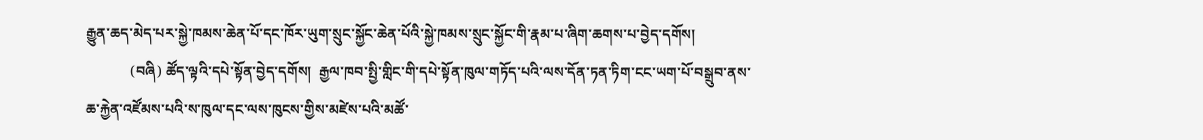རྒྱུན་ཆད་མེད་པར་སྐྱེ་ཁམས་ཆེན་པོ་དང་ཁོར་ཡུག་སྲུང་སྐྱོང་ཆེན་པོའི་སྐྱེ་ཁམས་སྲུང་སྐྱོང་གི་རྣམ་པ་ཞིག་ཆགས་པ་བྱེད་དགོས།
            (བཞི) ཚོད་ལྟའི་དཔེ་སྟོན་བྱེད་དགོས།  རྒྱལ་ཁབ་སྤྱི་གླིང་གི་དཔེ་སྟོན་ཁུལ་གཏོད་པའི་ལས་དོན་ཏན་ཏིག་ངང་ཡག་པོ་བསྒྲུབ་ནས་ཆ་རྐྱེན་འཛོམས་པའི་ས་ཁུལ་དང་ལས་ཁུངས་གྱིས་མཛེས་པའི་མཚོ་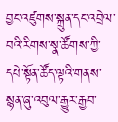བྱང་འཛུགས་སྐྲུན་དང་འབྲེལ་བའི་རིགས་སྣ་ཚོགས་ཀྱི་དཔེ་སྟོན་ཚོད་ལྟའི་གནས་སྙན་ཞུ་འབུལ་རྒྱུར་རྒྱབ་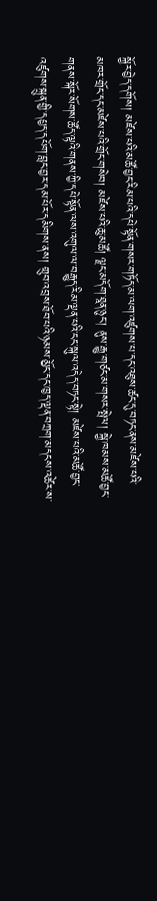སྐྱོར་བྱེད་དགོས། མཛེས་པའི་མཚོ་བྱང་རིམ་པའི་དཔེ་སྟོན་གསར་གཏོད་མ་ལག་འཛུགས་པ་དང་འཐུས་ཚང་དུ་བཏང་ནས་མཛེས་པའི་མཁར་གྲོང་དང་མཛེས་པའི་གྲོང་གསེབ། མཛེས་པའི་ཆུ་མཚོ། ལྗང་མདོག་ཐཱན་ཉུང་། ནུས་རྒྱུ་གཙང་མ་གསར་སྤེལ། སྐྱེ་ཁམས་མཚོ་བྱང་གནས་སྐོར་སོགས་ཚོད་ལྟའི་གནས་ཀྱི་དཔེ་སྟོན་ལས་འགུལ་ལ་བརྒྱུད་རིམ་ལྡན་པའི་ངང་སྐུལ་འདེད་བཏང་སྟེ། མཛེས་པའི་མཚོ་བྱང་འཛུགས་སྐྲུན་གྱི་དཔྱད་དཔོག་བླང་བྱར་དམ་པོར་དམིགས་ནས། གྲུབ་འབྲས་ཐོབ་པའི་ཉམས་མྱོང་དང་ཁྱད་ལྡན་བཀྲག་མདངས་འཚེར་ས་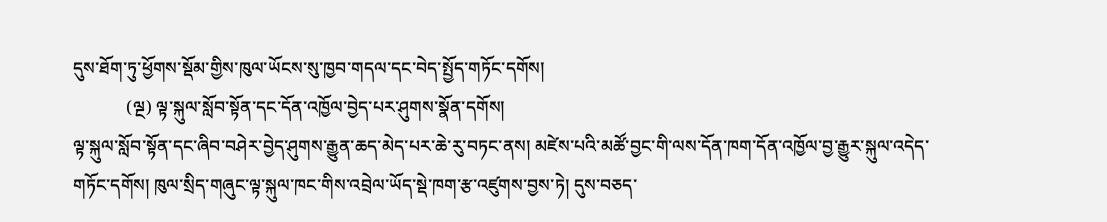དུས་ཐོག་ཏུ་ཕྱོགས་སྡོམ་གྱིས་ཁུལ་ཡོངས་སུ་ཁྱབ་གདལ་དང་བེད་སྤྱོད་གཏོང་དགོས།
            (ལྔ) ལྟ་སྐུལ་སློབ་སྟོན་དང་དོན་འཁྱོལ་བྱེད་པར་ཤུགས་སྣོན་དགོས།
ལྟ་སྐུལ་སློབ་སྟོན་དང་ཞིབ་བཤེར་བྱེད་ཤུགས་རྒྱུན་ཆད་མེད་པར་ཆེ་རུ་བཏང་ནས། མཛེས་པའི་མཚོ་བྱང་གི་ལས་དོན་ཁག་དོན་འཁྱོལ་བྱ་རྒྱུར་སྐུལ་འདེད་གཏོང་དགོས། ཁུལ་སྲིད་གཞུང་ལྟ་སྐུལ་ཁང་གིས་འབྲེལ་ཡོད་སྡེ་ཁག་རྩ་འཛུགས་བྱས་ཏེ། དུས་བཅད་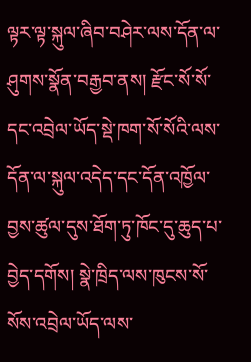ལྟར་ལྟ་སྐུལ་ཞིབ་བཤེར་ལས་དོན་ལ་ཤུགས་སྣོན་བརྒྱབ་ནས། རྫོང་སོ་སོ་དང་འབྲེལ་ཡོད་སྡེ་ཁག་སོ་སོའི་ལས་དོན་ལ་སྐུལ་འདེད་དང་དོན་འཁྱོལ་བྱས་ཚུལ་དུས་ཐོག་ཏུ་ཁོང་དུ་ཆུད་པ་བྱེད་དགོས། སྣེ་ཁྲིད་ལས་ཁུངས་སོ་སོས་འབྲེལ་ཡོད་ལས་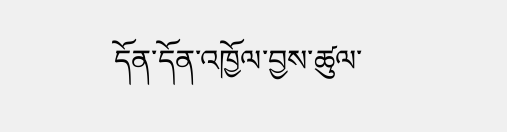དོན་དོན་འཁྱོལ་བྱས་ཚུལ་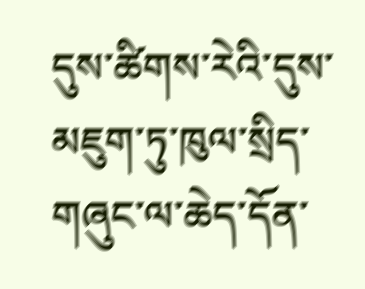དུས་ཚིགས་རེའི་དུས་མཇུག་ཏུ་ཁུལ་སྲིད་གཞུང་ལ་ཆེད་དོན་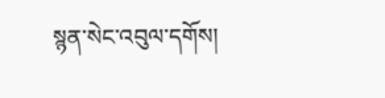སྙན་སེང་འབུལ་དགོས།